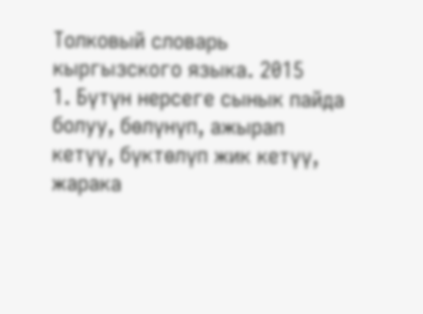Толковый словарь кыргызского языка. 2015
1. Бүтүн нерсеге сынык пайда болуу, бөлүнүп, ажырап кетүү, бүктөлүп жик кетүү, жарака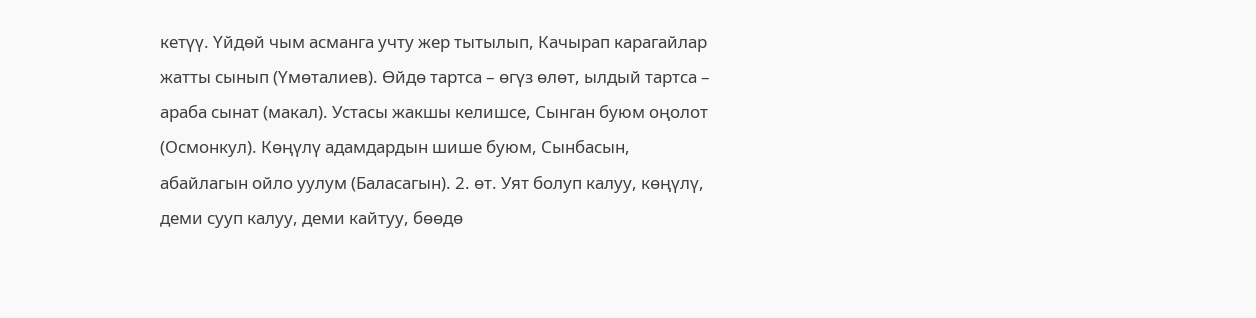кетүү. Үйдөй чым асманга учту жер тытылып, Качырап карагайлар жатты сынып (Үмөталиев). Өйдө тартса – өгүз өлөт, ылдый тартса – араба сынат (макал). Устасы жакшы келишсе, Сынган буюм оңолот (Осмонкул). Көңүлү адамдардын шише буюм, Сынбасын, абайлагын ойло уулум (Баласагын). 2. өт. Уят болуп калуу, көңүлү, деми сууп калуу, деми кайтуу, бөөдө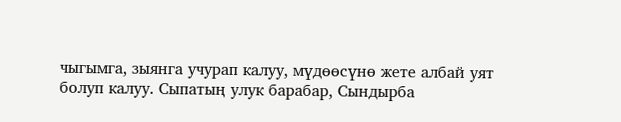чыгымга, зыянга учурап калуу, мүдөөсүнө жете албай уят болуп калуу. Сыпатың улук барабар, Сындырба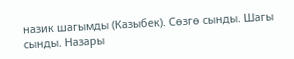назик шагымды (Казыбек). Сөзгө сынды. Шагы сынды. Назары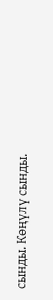сынды. Көңүлү сынды.